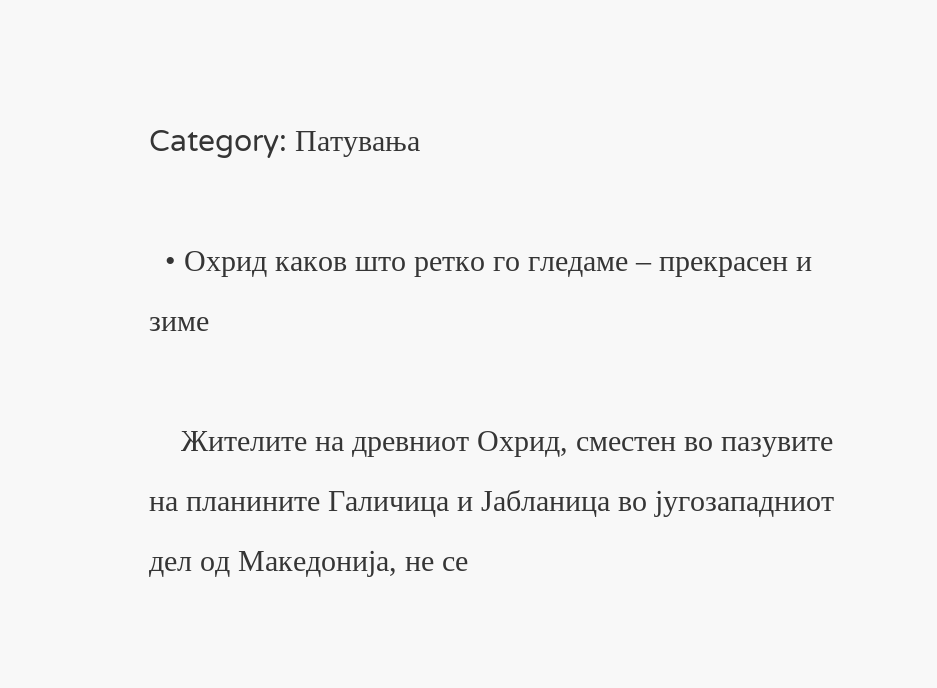Category: Патувања

  • Охрид каков што ретко го гледаме – прекрасен и зиме

    Жителите на древниот Охрид, сместен во пазувите на планините Галичица и Јабланица во југозападниот дел од Македонија, не се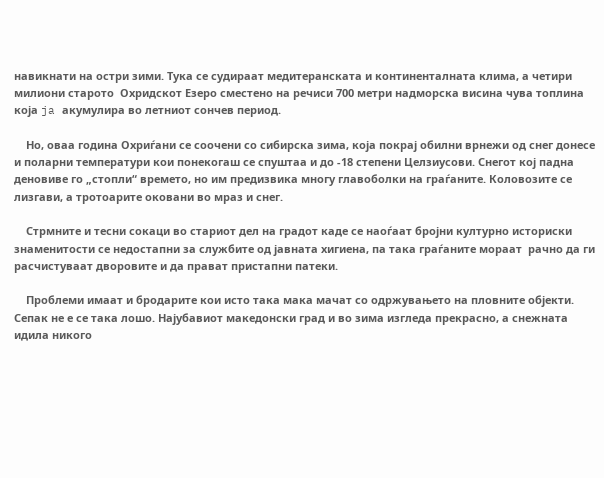навикнати на остри зими. Тука се судираат медитеранската и континенталната клима, а четири милиони старото  Охридскот Езеро сместено на речиси 700 метри надморска висина чува топлина која ja акумулира во летниот сончев период.

    Но, оваа година Охриѓани се соочени со сибирска зима, која покрај обилни врнежи од снег донесе  и поларни температури кои понекогаш се спуштаа и до -18 степени Целзиусови. Снегот кој падна деновиве го „стопли“ времето, но им предизвика многу главоболки на граѓаните. Коловозите се лизгави, а тротоарите оковани во мраз и снег.

    Стрмните и тесни сокаци во стариот дел на градот каде се наоѓаат бројни културно историски знаменитости се недостапни за службите од јавната хигиена, па така граѓаните мораат  рачно да ги расчистуваат дворовите и да прават пристапни патеки.

    Проблеми имаат и бродарите кои исто така мака мачат со одржувањето на пловните објекти. Сепак не е се така лошо. Најубавиот македонски град и во зима изгледа прекрасно, а снежната идила никого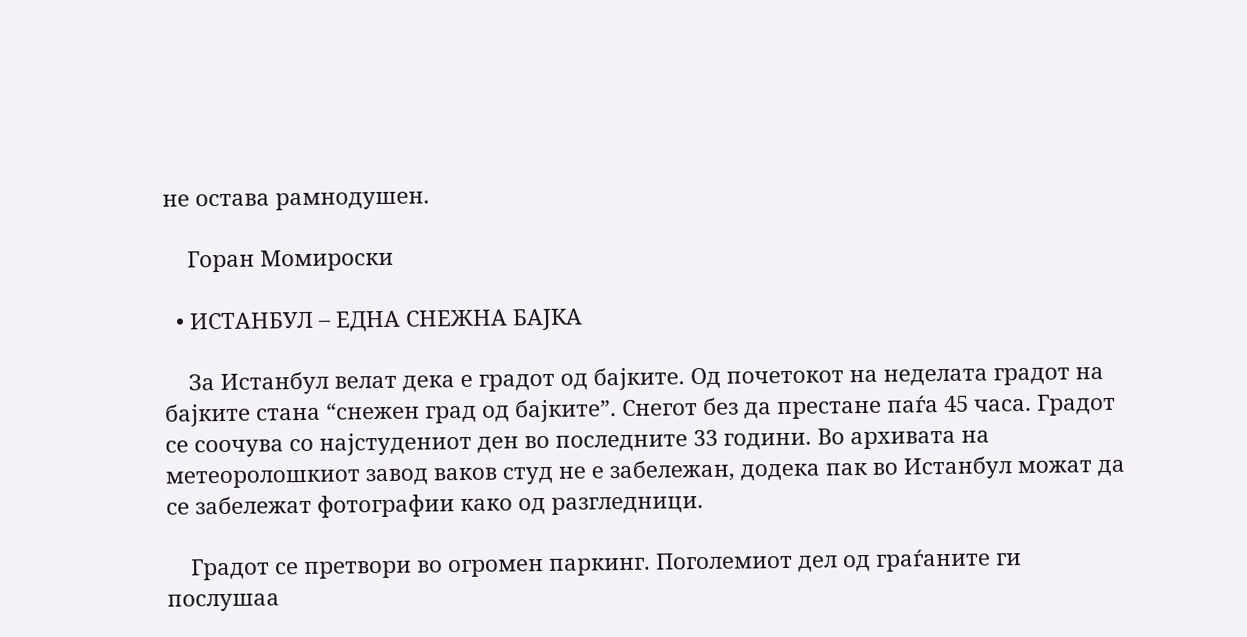не остава рамнодушен.

    Горан Момироски

  • ИСТАНБУЛ – ЕДНА СНЕЖНА БАЈКА

    За Истанбул велат дека е градот од бајките. Од почетокот на неделата градот на бајките стана “снежен град од бајките”. Снегот без да престане паѓа 45 часа. Градот се соочува со најстудениот ден во последните 33 години. Во архивата на метеоролошкиот завод ваков студ не е забележан, додека пак во Истанбул можат да се забележат фотографии како од разгледници.

    Градот се претвори во огромен паркинг. Поголемиот дел од граѓаните ги послушаа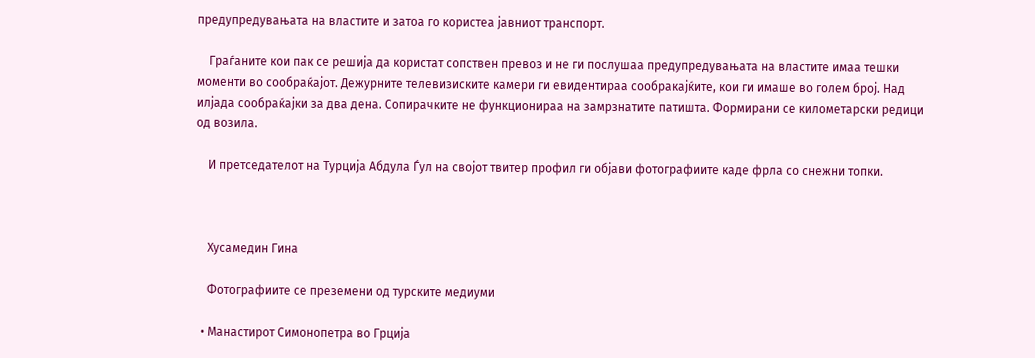предупредувањата на властите и затоа го користеа јавниот транспорт.

    Граѓаните кои пак се решија да користат сопствен превоз и не ги послушаа предупредувањата на властите имаа тешки моменти во сообраќајот. Дежурните телевизиските камери ги евидентираа сообракајќите, кои ги имаше во голем број. Над илјада сообраќајки за два дена. Сопирачките не функционираа на замрзнатите патишта. Формирани се километарски редици од возила.

    И претседателот на Турција Абдула Ѓул на својот твитер профил ги објави фотографиите каде фрла со снежни топки.



    Хусамедин Гина

    Фотографиите се преземени од турските медиуми

  • Манастирот Симонопетра во Грција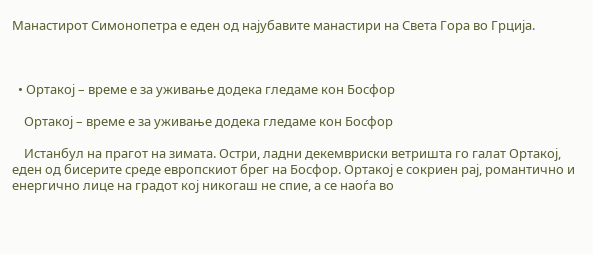Манастирот Симонопетра е еден од најубавите манастири на Света Гора во Грција.



  • Ортакој – време е за уживање додека гледаме кон Босфор

    Ортакој – време е за уживање додека гледаме кон Босфор

    Истанбул на прагот на зимата. Остри, ладни декемвриски ветришта го галат Ортакој, еден од бисерите среде европскиот брег на Босфор. Ортакој е сокриен рај, романтично и енергично лице на градот кој никогаш не спие, а се наоѓа во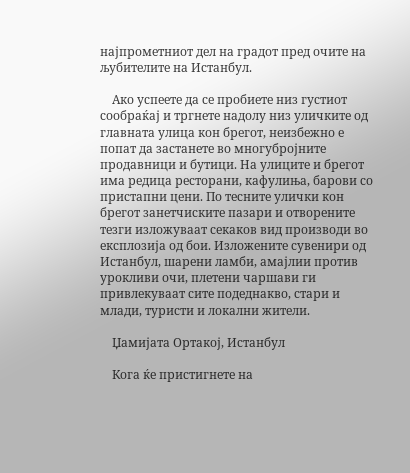најпрометниот дел на градот пред очите на љубителите на Истанбул.

    Ако успеете да се пробиете низ густиот сообраќај и тргнете надолу низ уличките од главната улица кон брегот, неизбежно е попат да застанете во многубројните продавници и бутици. На улиците и брегот има редица ресторани, кафулиња, барови со пристапни цени. По тесните улички кон брегот занетчиските пазари и отворените тезги изложуваат секаков вид производи во експлозија од бои. Изложените сувенири од Истанбул, шарени ламби, амајлии против урокливи очи, плетени чаршави ги привлекуваат сите подеднакво, стари и млади, туристи и локални жители.

    Џамијата Ортакој, Истанбул

    Кога ќе пристигнете на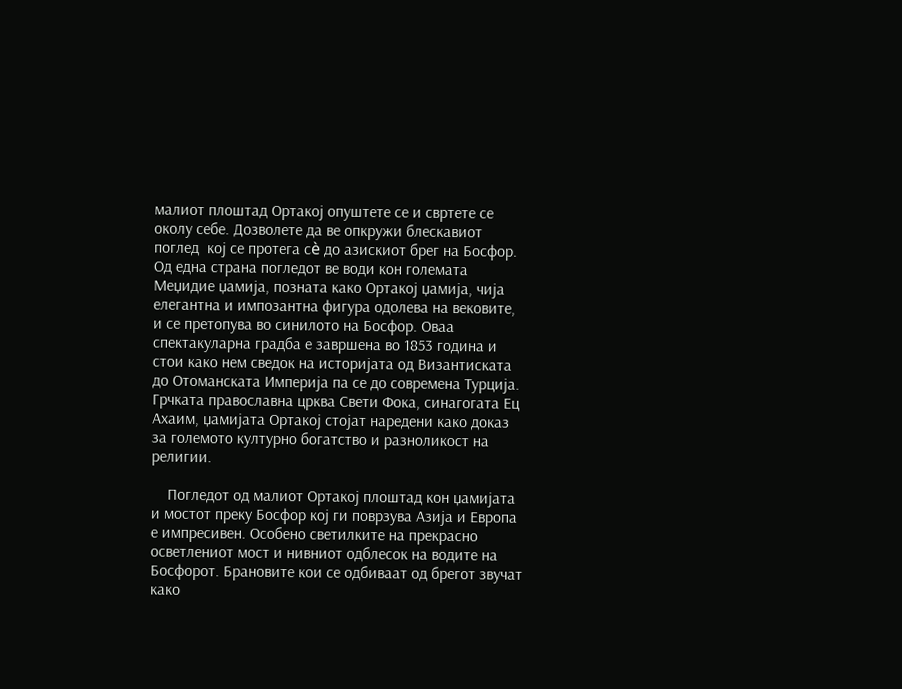малиот плоштад Ортакој опуштете се и свртете се околу себе. Дозволете да ве опкружи блескавиот поглед  кој се протега сè до азискиот брег на Босфор. Од една страна погледот ве води кон големата Меџидие џамија, позната како Ортакој џамија, чија елегантна и импозантна фигура одолева на вековите, и се претопува во синилото на Босфор. Оваа спектакуларна градба е завршена во 1853 година и стои како нем сведок на историјата од Византиската до Отоманската Империја па се до современа Турција.  Грчката православна црква Свети Фока, синагогата Ец Ахаим, џамијата Ортакој стојат наредени како доказ за големото културно богатство и разноликост на религии.

    Погледот од малиот Ортакој плоштад кон џамијата и мостот преку Босфор кој ги поврзува Азија и Европа е импресивен. Особено светилките на прекрасно осветлениот мост и нивниот одблесок на водите на Босфорот. Брановите кои се одбиваат од брегот звучат како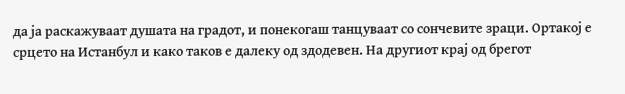да ја раскажуваат душата на градот, и понекогаш танцуваат со сончевите зраци. Ортакој е срцето на Истанбул и како таков е далеку од здодевен. На другиот крај од брегот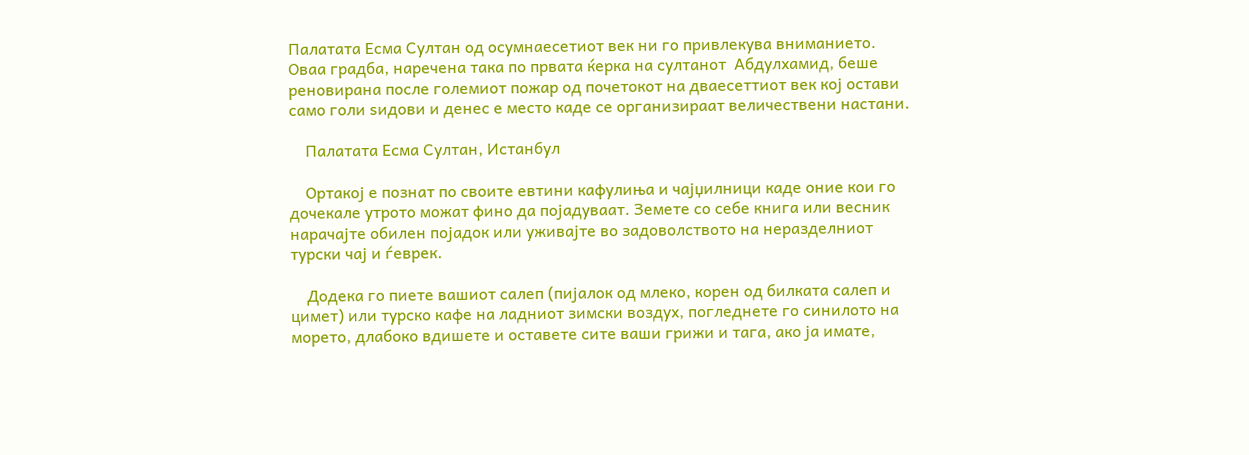Палатата Есма Султан од осумнаесетиот век ни го привлекува вниманието. Оваа градба, наречена така по првата ќерка на султанот  Абдулхамид, беше реновирана после големиот пожар од почетокот на дваесеттиот век кој остави само голи ѕидови и денес е место каде се организираат величествени настани.

    Палатата Есма Султан, Истанбул

    Ортакој е познат по своите евтини кафулиња и чајџилници каде оние кои го дочекале утрото можат фино да појадуваат. Земете со себе книга или весник нарачајте обилен појадок или уживајте во задоволството на неразделниот турски чај и ѓеврек.

    Додека го пиете вашиот салеп (пијалок од млеко, корен од билката салеп и цимет) или турско кафе на ладниот зимски воздух, погледнете го синилото на морето, длабоко вдишете и оставете сите ваши грижи и тага, ако ја имате,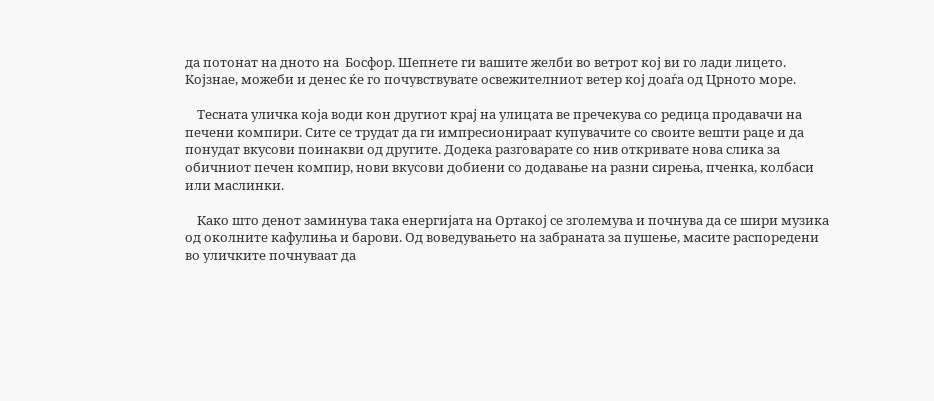да потонат на дното на  Босфор. Шепнете ги вашите желби во ветрот кој ви го лади лицето. Којзнае, можеби и денес ќе го почувствувате освежителниот ветер кој доаѓа од Црното море.

    Тесната уличка која води кон другиот крај на улицата ве пречекува со редица продавачи на печени компири. Сите се трудат да ги импресионираат купувачите со своите вешти раце и да понудат вкусови поинакви од другите. Додека разговарате со нив откривате нова слика за обичниот печен компир, нови вкусови добиени со додавање на разни сирења, пченка, колбаси или маслинки.

    Како што денот заминува така енергијата на Ортакој се зголемува и почнува да се шири музика од околните кафулиња и барови. Од воведувањето на забраната за пушење, масите распоредени во уличките почнуваат да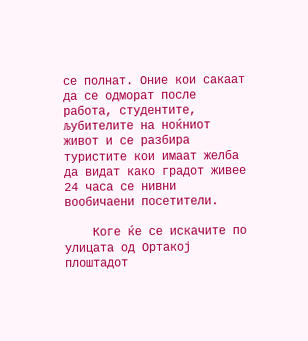се полнат. Оние кои сакаат да се одморат после работа, студентите, љубителите на ноќниот живот и се разбира туристите кои имаат желба да видат како градот живее 24 часа се нивни вообичаени посетители.

    Коге ќе се искачите по улицата од Ортакој плоштадот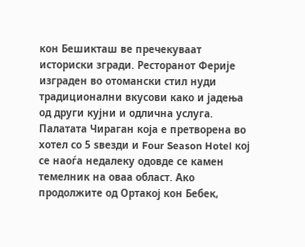кон Бешикташ ве пречекуваат историски згради. Ресторанот Ферије изграден во отомански стил нуди традиционални вкусови како и јадења од други кујни и одлична услуга. Палатата Чираган која е претворена во хотел со 5 ѕвезди и Four Season Hotel кој се наоѓа недалеку одовде се камен темелник на оваа област. Ако продолжите од Ортакој кон Бебек,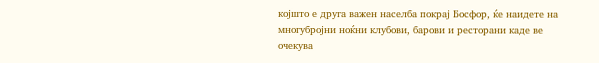којшто е друга важен населба покрај Босфор, ќе наидете на многубројни ноќни клубови, барови и ресторани каде ве очекува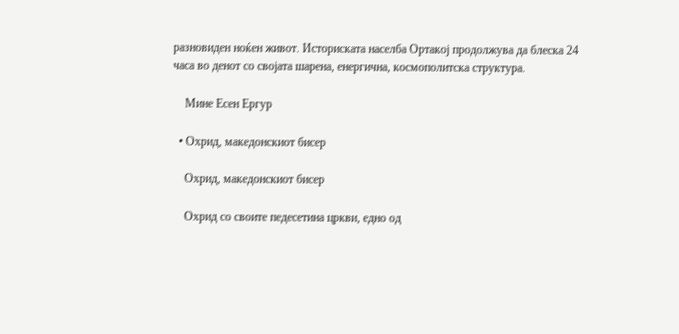разновиден ноќен живот. Историската населба Ортакој продолжува да блеска 24 часа во денот со својата шарена, енергична, космополитска структура.

    Мине Есен Ергур

  • Охрид, македонскиот бисер

    Охрид, македонскиот бисер

    Охрид со своите педесетина цркви, едно од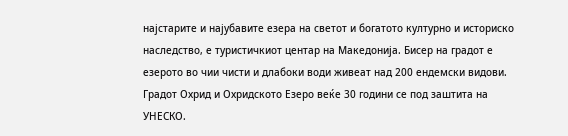најстарите и најубавите езера на светот и богатото културно и историско наследство, е туристичкиот центар на Македонија. Бисер на градот е езерото во чии чисти и длабоки води живеат над 200 ендемски видови. Градот Охрид и Охридското Езеро веќе 30 години се под заштита на УНЕСКО.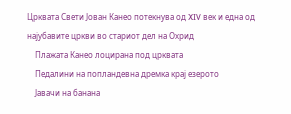Црквата Свети Јован Канео потекнува од XIV век и една од најубавите цркви во стариот дел на Охрид
    Плажата Канео лоцирана под црквата
    Педалини на попландевна дремка крај езерото
    Јавачи на банана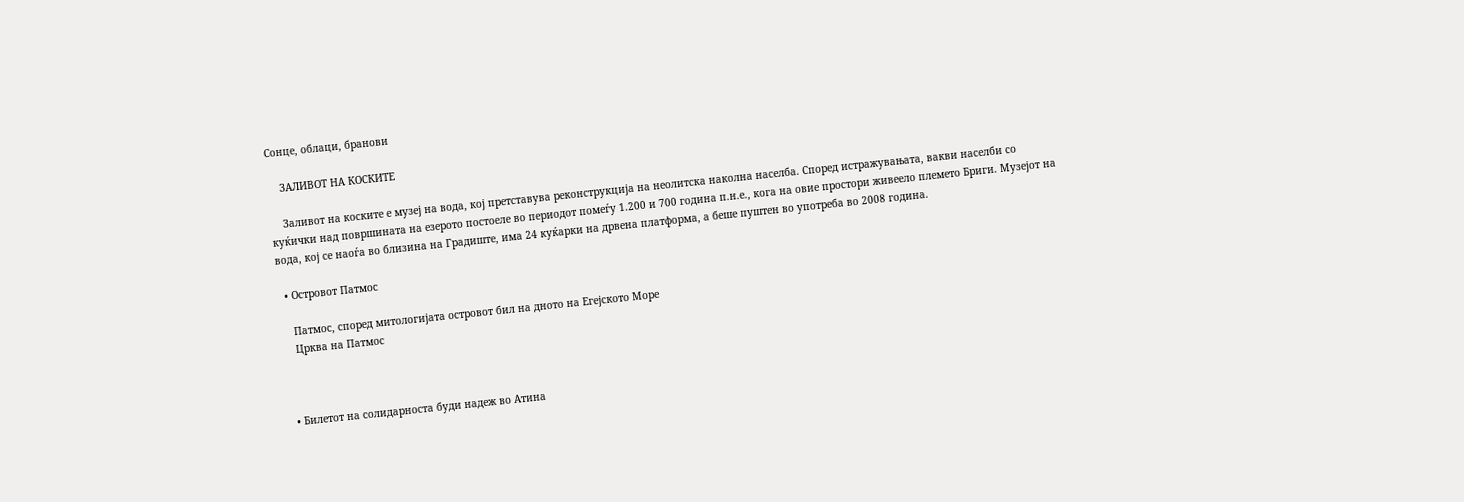Сонце, облаци, бранови

    ЗАЛИВОТ НА КОСКИТЕ

    Заливот на коските е музеј на вода, кој претставува реконструкција на неолитска наколна населба. Според истражувањата, вакви населби со куќички над површината на езерото постоеле во периодот помеѓу 1.200 и 700 година п.н.е., кога на овие простори живеело племето Бриги. Музејот на вода, кој се наоѓа во близина на Градиште, има 24 куќарки на дрвена платформа, а беше пуштен во употреба во 2008 година.

  • Островот Патмос

    Патмос, според митологијата островот бил на дното на Егејското Море
    Црква на Патмос



  • Билетот на солидарноста буди надеж во Атина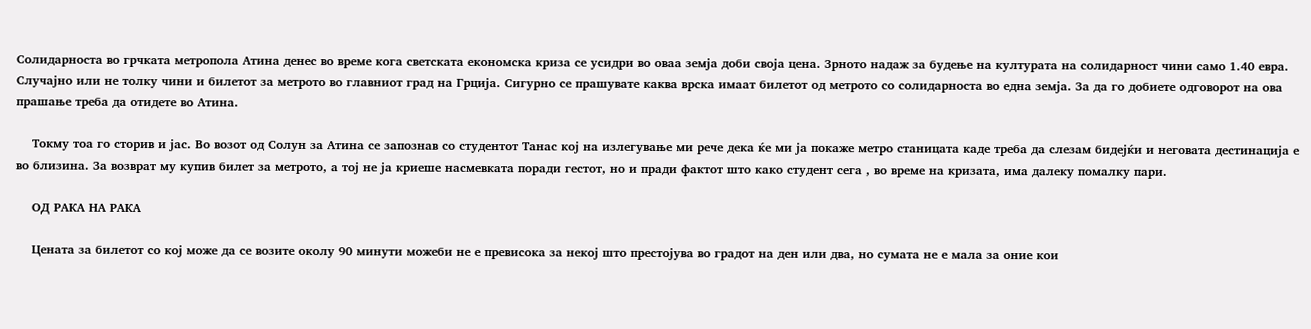Солидарноста во грчката метропола Атина денес во време кога светската економска криза се усидри во оваа земја доби своја цена. Зрното надаж за будење на културата на солидарност чини само 1.40 евра. Случајно или не толку чини и билетот за метрото во главниот град на Грција. Сигурно се прашувате каква врска имаат билетот од метрото со солидарноста во една земја. За да го добиете одговорот на ова прашање треба да отидете во Атина.

    Токму тоа го сторив и јас. Во возот од Солун за Атина се запознав со студентот Танас кој на излегување ми рече дека ќе ми ја покаже метро станицата каде треба да слезам бидејќи и неговата дестинација е во близина. За возврат му купив билет за метрото, а тој не ја криеше насмевката поради гестот, но и пради фактот што како студент сега , во време на кризата, има далеку помалку пари.

    ОД РАКА НА РАКА

    Цената за билетот со кој може да се возите околу 90 минути можеби не е превисока за некој што престојува во градот на ден или два, но сумата не е мала за оние кои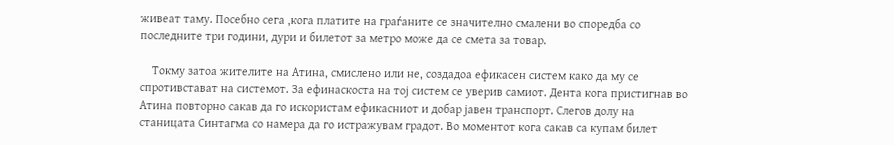живеат таму. Посебно сега ,кога платите на граѓаните се значително смалени во споредба со последните три години, дури и билетот за метро може да се смета за товар.

    Токму затоа жителите на Атина, смислено или не, создадоа ефикасен систем како да му се спротивстават на системот. За ефинаскоста на тој систем се уверив самиот. Дента кога пристигнав во Атина повторно сакав да го искористам ефикасниот и добар јавен транспорт. Слегов долу на станицата Синтагма со намера да го истражувам градот. Во моментот кога сакав са купам билет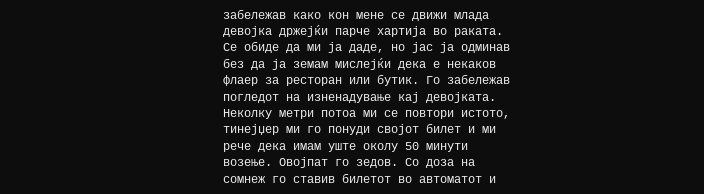забележав како кон мене се движи млада девојка држејќи парче хартија во раката. Се обиде да ми ја даде, но јас ја одминав без да ја земам мислејќи дека е некаков флаер за ресторан или бутик. Го забележав погледот на изненадување кај девојката. Неколку метри потоа ми се повтори истото, тинејџер ми го понуди својот билет и ми рече дека имам уште околу 50 минути возење. Овојпат го зедов. Со доза на сомнеж го ставив билетот во автоматот и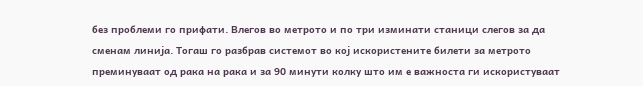без проблеми го прифати. Влегов во метрото и по три изминати станици слегов за да сменам линија. Тогаш го разбрав системот во кој искористените билети за метрото преминуваат од рака на рака и за 90 минути колку што им е важноста ги искористуваат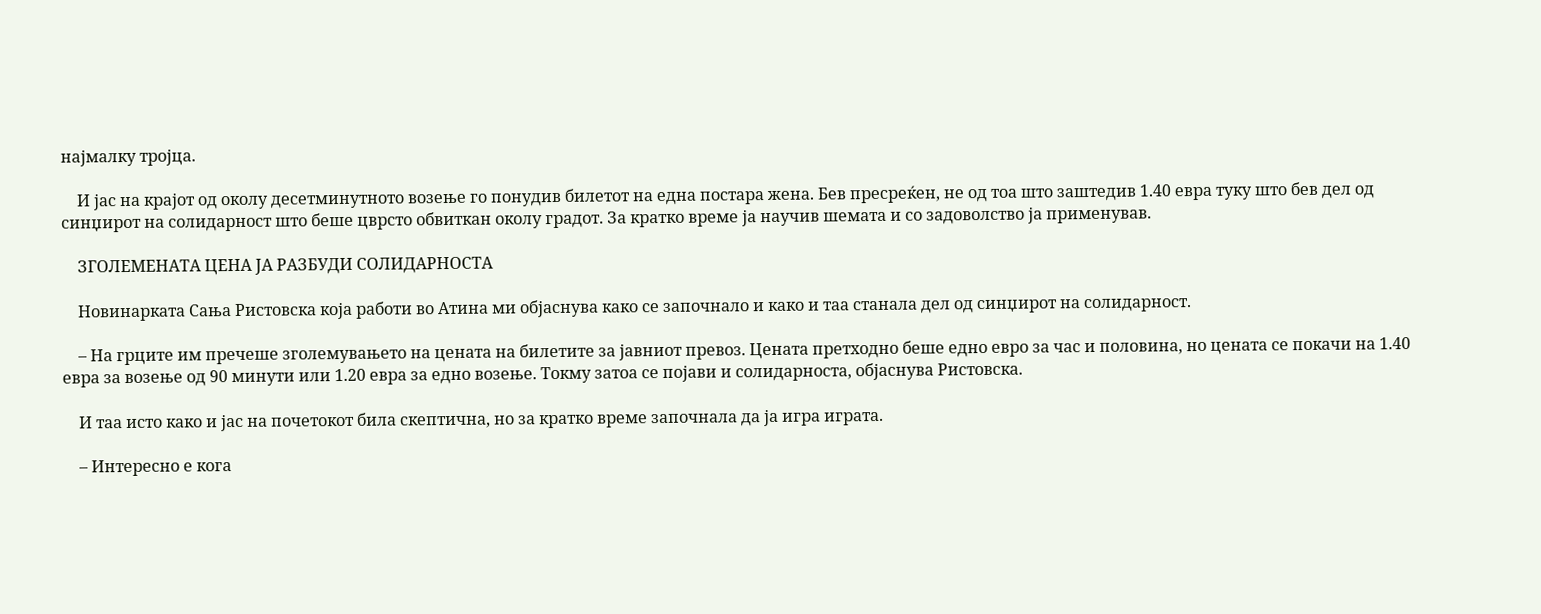најмалку тројца.

    И јас на крајот од околу десетминутното возење го понудив билетот на една постара жена. Бев пресреќен, не од тоа што заштедив 1.40 евра туку што бев дел од синџирот на солидарност што беше цврсто обвиткан околу градот. За кратко време ја научив шемата и со задоволство ја применував.

    ЗГОЛЕМЕНАТА ЦЕНА ЈА РАЗБУДИ СОЛИДАРНОСТА

    Новинарката Сања Ристовска која работи во Атина ми објаснува како се започнало и како и таа станала дел од синџирот на солидарност.

    – На грците им пречеше зголемувањето на цената на билетите за јавниот превоз. Цената претходно беше едно евро за час и половина, но цената се покачи на 1.40 евра за возење од 90 минути или 1.20 евра за едно возење. Токму затоа се појави и солидарноста, објаснува Ристовска.

    И таа исто како и јас на почетокот била скептична, но за кратко време започнала да ја игра играта.

    – Интересно е кога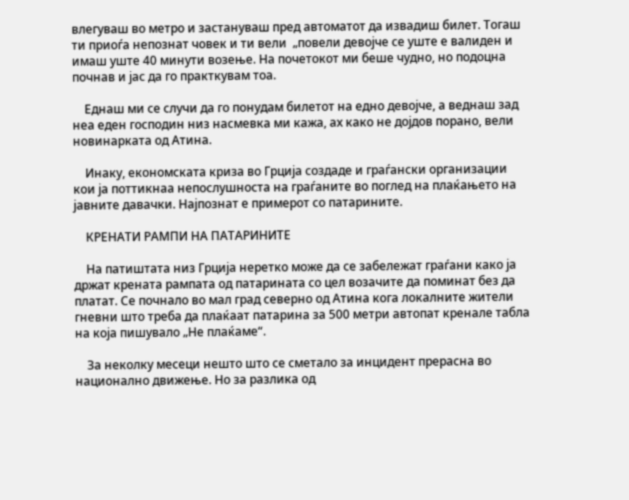влегуваш во метро и застануваш пред автоматот да извадиш билет. Тогаш ти приоѓа непознат човек и ти вели  „повели девојче се уште е валиден и имаш уште 40 минути возење. На почетокот ми беше чудно, но подоцна почнав и јас да го практкувам тоа.

    Еднаш ми се случи да го понудам билетот на едно девојче, а веднаш зад неа еден господин низ насмевка ми кажа, ах како не дојдов порано, вели новинарката од Атина.

    Инаку, економската криза во Грција создаде и граѓански организации кои ја поттикнаа непослушноста на граѓаните во поглед на плаќањето на јавните давачки. Најпознат е примерот со патарините.

    КРЕНАТИ РАМПИ НА ПАТАРИНИТЕ

    На патиштата низ Грција неретко може да се забележат граѓани како ја држат крената рампата од патарината со цел возачите да поминат без да платат. Се почнало во мал град северно од Атина кога локалните жители гневни што треба да плаќаат патарина за 500 метри автопат кренале табла на која пишувало „Не плаќаме“.

    За неколку месеци нешто што се сметало за инцидент прерасна во национално движење. Но за разлика од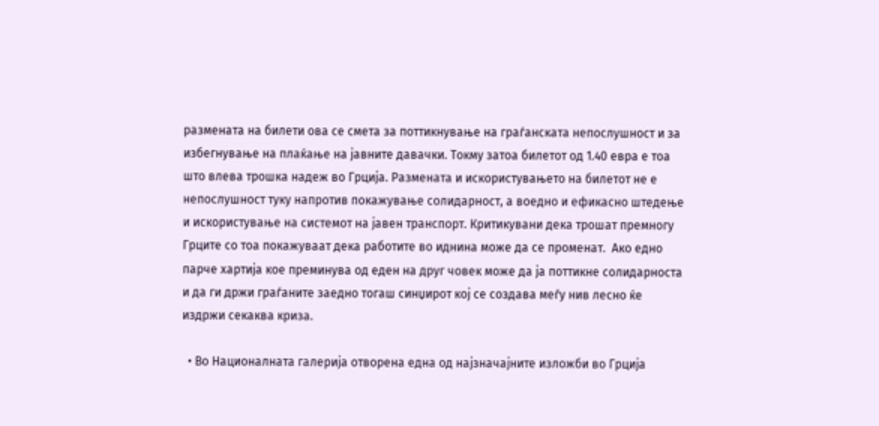размената на билети ова се смета за поттикнување на граѓанската непослушност и за избегнување на плаќање на јавните давачки. Токму затоа билетот од 1.40 евра е тоа што влева трошка надеж во Грција. Размената и искористувањето на билетот не е непослушност туку напротив покажување солидарност, а воедно и ефикасно штедење и искористување на системот на јавен транспорт. Критикувани дека трошат премногу Грците со тоа покажуваат дека работите во иднина може да се променат.  Ако едно парче хартија кое преминува од еден на друг човек може да ја поттикне солидарноста и да ги држи граѓаните заедно тогаш синџирот кој се создава меѓу нив лесно ќе издржи секаква криза.

  • Во Националната галерија отворена една од најзначајните изложби во Грција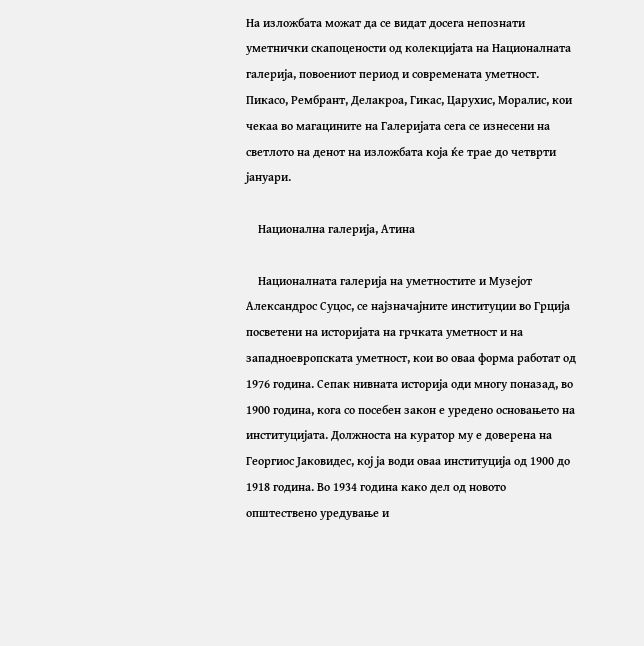На изложбата можат да се видат досега непознати уметнички скапоцености од колекцијата на Националната галерија, повоениот период и современата уметност. Пикасо, Рембрант, Делакроа, Гикас, Царухис, Моралис, кои чекаа во магацините на Галеријата сега се изнесени на светлото на денот на изложбата која ќе трае до четврти јануари.

    Национална галерија, Атина

    Националната галерија на уметностите и Музејот Александрос Суцос, се најзначајните институции во Грција посветени на историјата на грчката уметност и на западноевропската уметност, кои во оваа форма работат од 1976 година. Сепак нивната историја оди многу поназад, во 1900 година, кога со посебен закон е уредено основањето на институцијата. Должноста на куратор му е доверена на Георгиос Јаковидес, кој ја води оваа институција од 1900 до 1918 година. Во 1934 година како дел од новото општествено уредување и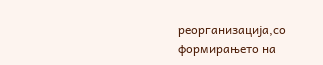реорганизација,со формирањето на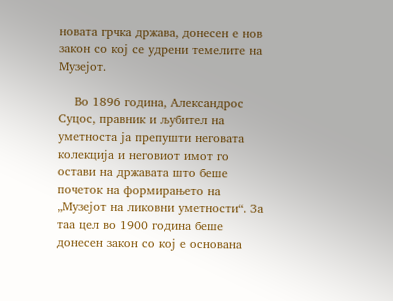новата грчка држава, донесен е нов закон со кој се удрени темелите на Музејот.

    Во 1896 година, Александрос Суцос, правник и љубител на уметноста ја препушти неговата колекција и неговиот имот го остави на државата што беше почеток на формирањето на „Музејот на ликовни уметности“. За таа цел во 1900 година беше донесен закон со кој е основана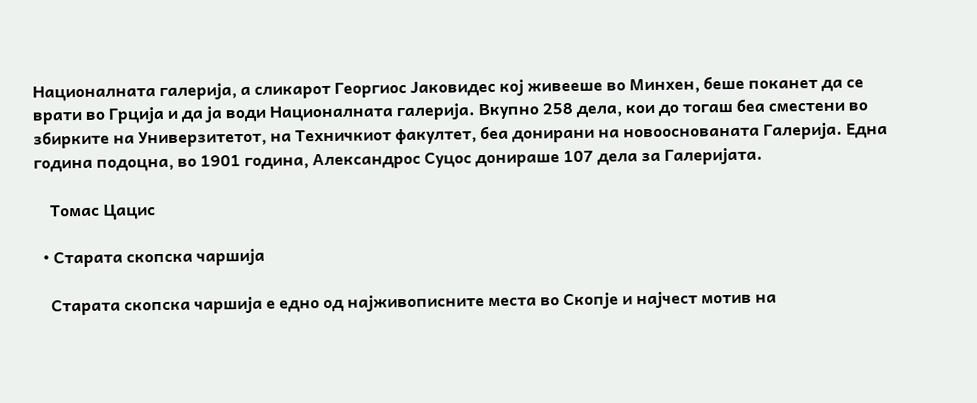Националната галерија, а сликарот Георгиос Јаковидес кој живееше во Минхен, беше поканет да се врати во Грција и да ја води Националната галерија. Вкупно 258 дела, кои до тогаш беа сместени во збирките на Универзитетот, на Техничкиот факултет, беа донирани на новооснованата Галерија. Една година подоцна, во 1901 година, Александрос Суцос донираше 107 дела за Галеријата.

    Томас Цацис

  • Старата скопска чаршија

    Старата скопска чаршија е едно од најживописните места во Скопје и најчест мотив на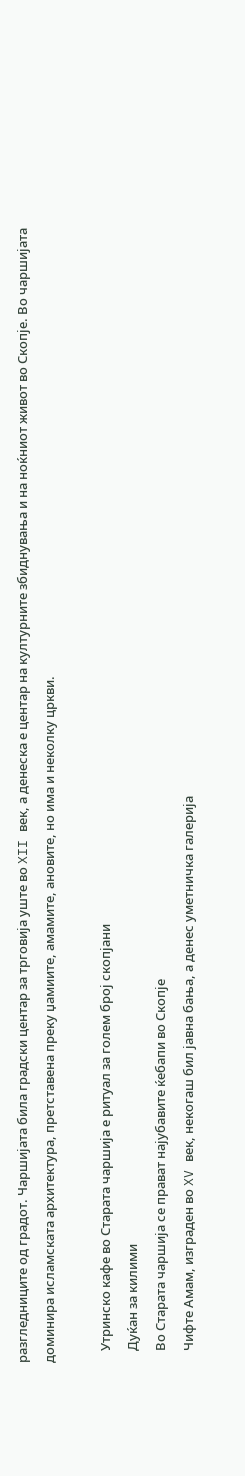разгледниците од градот. Чаршијата била градски центар за трговија уште во XII век, а денеска е центар на културните збиднувања и на ноќниот живот во Скопје. Во чаршијата доминира исламската архитектура, претставена преку џамиите, амамите, ановите, но има и неколку цркви.

    Утринско кафе во Старата чаршија е ритуал за голем број скопјани
    Дуќан за килими
    Во Старата чаршија се прават најубавите ќебапи во Скопје
    Чифте Амам, изграден во XV век, некогаш бил јавна бања, а денес уметничка галерија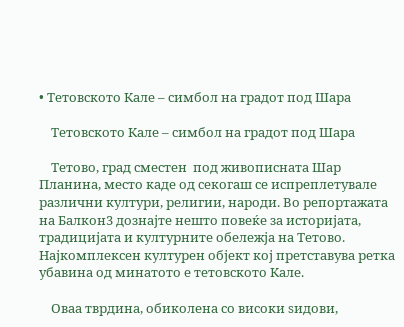• Тетовското Кале – симбол на градот под Шара

    Тетовското Кале – симбол на градот под Шара

    Тетово, град сместен  под живописната Шар Планина, место каде од секогаш се испреплетувале различни култури, религии, народи. Во репортажата на Балкон3 дознајте нешто повеќе за историјата, традицијата и културните обележја на Тетово. Најкомплексен културен објект кој претставува ретка убавина од минатото е тетовското Кале.

    Оваа тврдина, обиколена со високи ѕидови,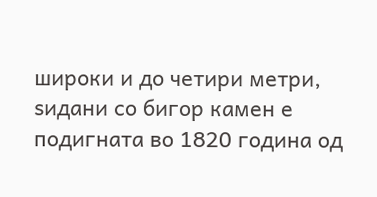широки и до четири метри, ѕидани со бигор камен е  подигната во 1820 година од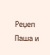Реџеп Паша и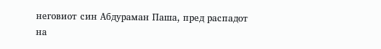неговиот син Абдураман Паша, пред распадот на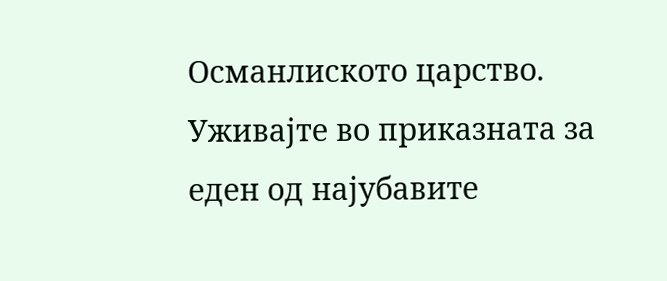Османлиското царство. Уживајте во приказната за еден од најубавите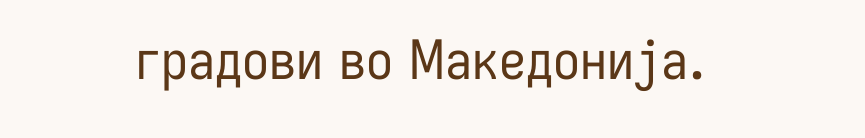градови во Македонија.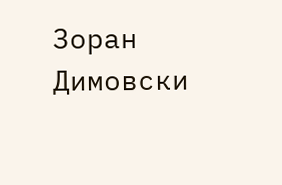Зоран Димовски